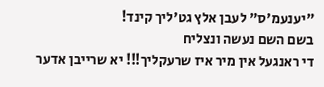"יענעמ'ס" לעבן אלץ גט'ליך קינד!
בשם השם נעשה ונצליח
די ראנגעל אין מיר איז שרעקליך!!! יא שרייבן אדער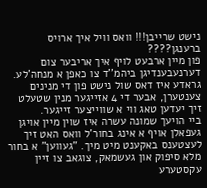נישט שרייבן!!! וואס וויל איך ארויס ברענגן????
פון מיין ארבעט לויף איך אריבער צום דערנעבענדיגן ביהמ''ד צו כאפן א מנחה'לע. גראדע איז דאס שול נישט פון די מנינים צענטערן, אבער די 4 אזייגער מנין שטעלט זיך יעדען טאג ווי א שווייצער זייגער.
ביי הויעך שמונה עשרה איז שוין מיין אויגן געפאלן אויף א אינג בחור'ל וואס האט זיך לעצטענס באקענט מיט מיך. "געווען" א בחור מלא סיפוק און געשמאק, צוגאב צו זיין עקסטערע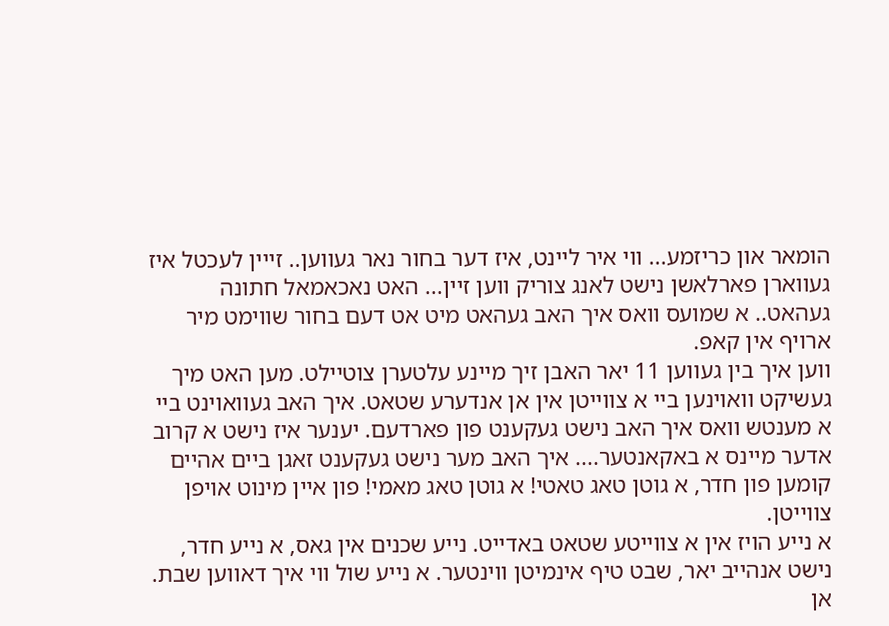הומאר און כריזמע... ווי איר ליינט, איז דער בחור נאר געווען.. זייין לעכטל איז געווארן פארלאשן נישט לאנג צוריק ווען זיין... האט נאכאמאל חתונה געהאט.. א שמועס וואס איך האב געהאט מיט אט דעם בחור שווימט מיר ארויף אין קאפ.
ווען איך בין געווען 11 יאר האבן זיך מיינע עלטערן צוטיילט. מען האט מיך געשיקט וואוינען ביי א צווייטן אין אן אנדערע שטאט. איך האב געוואוינט ביי א מענטש וואס איך האב נישט געקענט פון פארדעם. יענער איז נישט א קרוב אדער מיינס א באקאנטער.... איך האב מער נישט געקענט זאגן ביים אהיים קומען פון חדר, א גוטן טאג טאטי! א גוטן טאג מאמי! פון איין מינוט אויפן צווייטן.
א נייע הויז אין א צווייטע שטאט באדייט. נייע שכנים אין גאס, א נייע חדר, נישט אנהייב יאר, שבט טיף אינמיטן ווינטער. א נייע שול ווי איך דאווען שבת. אן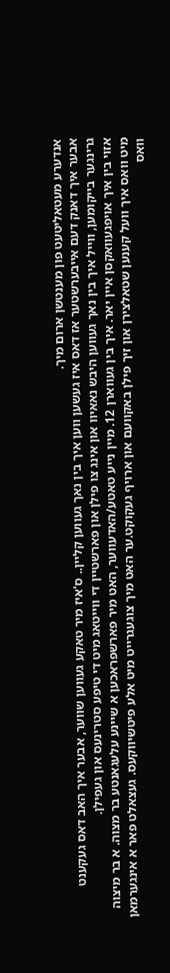אנדערע מעטאליטעט פון מענטשן ארום מיך.
אבער איך דאנק דעם אייבערשטער אז דאס איז געשען ווען איך בין נאך געווען קליין.. ס'איז מיר טאקע געווען שווער, אבער איך האב דאס געקענט גרינגער בייקומען, ווייל איך בין נאך געווען היבש נאאיוו און אינג צו פילן און פארשטיין די ווייטאג מיט די טיפע סטרינעס און געפילן.
אזוי בין איך אויפגעוואקסן איין יאר. איך בין געווארן 12. מיין נייע טאטע/האדעווער, האט מיר פארשפראכען א שיינע עלעגאנטע בר מצוה. א בר מיצוה מיט וואס איך וועל קענען שטאלצירן און זיך פילן באקוועם און ארויף געקוקט.ער האט מיך צוגעגרייט מיט אלע פיטשיווקעס. געצאלט פאר א אינגערמאן וואס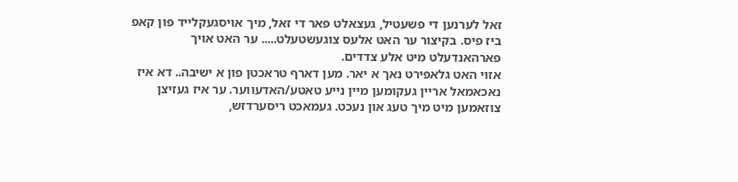זאל לערנען די פשעטיל, געצאלט פאר די זאל, מיך אויסגעקלייד פון קאפ ביז פיס. בקיצור ער האט אלעס צוגעשטעלט..... ער האט אויך פארהאנדעלט מיט אלע צדדים.
אזוי האט גלאפירט נאך א יאר. מען דארף טראכטן פון א ישיבה.. דא איז נאכאמאל אריין געקומען מיין נייע טאטע/האדעווער. ער איז געזיצן צוזאמען מיט מיך טעג און נעכט. געמאכט ריסערדזש,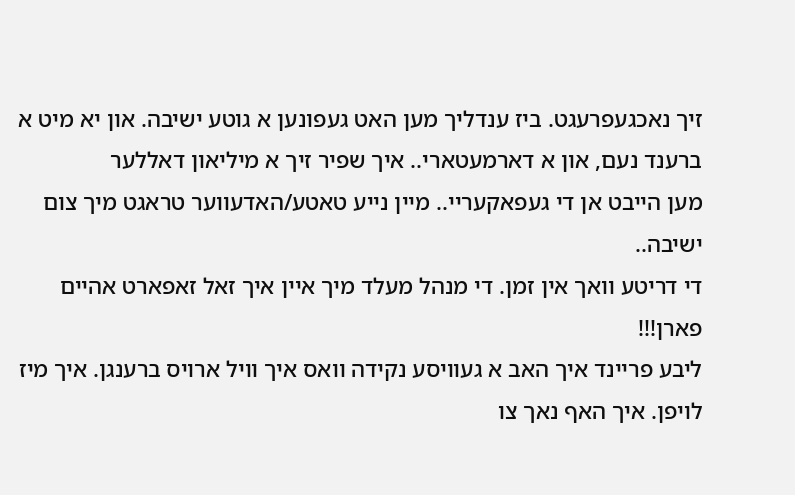זיך נאכגעפרעגט. ביז ענדליך מען האט געפונען א גוטע ישיבה. און יא מיט א ברענד נעם, און א דארמעטארי.. איך שפיר זיך א מיליאון דאללער
מען הייבט אן די געפאקעריי.. מיין נייע טאטע/האדעווער טראגט מיך צום ישיבה..
די דריטע וואך אין זמן. די מנהל מעלד מיך איין איך זאל זאפארט אהיים פארן!!!
ליבע פריינד איך האב א געוויסע נקידה וואס איך וויל ארויס ברענגן. איך מיז לויפן. איך האף נאך צו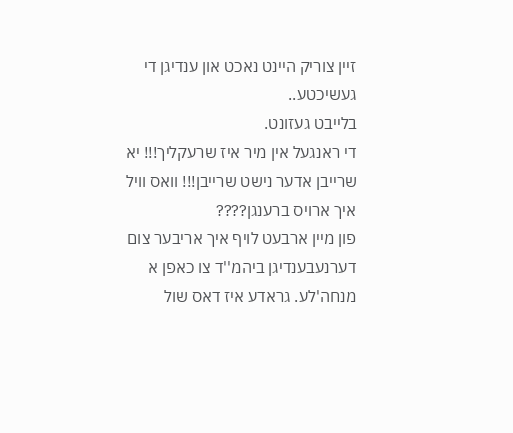זיין צוריק היינט נאכט און ענדיגן די געשיכטע..
בלייבט געזונט.
די ראנגעל אין מיר איז שרעקליך!!! יא שרייבן אדער נישט שרייבן!!! וואס וויל איך ארויס ברענגן????
פון מיין ארבעט לויף איך אריבער צום דערנעבענדיגן ביהמ''ד צו כאפן א מנחה'לע. גראדע איז דאס שול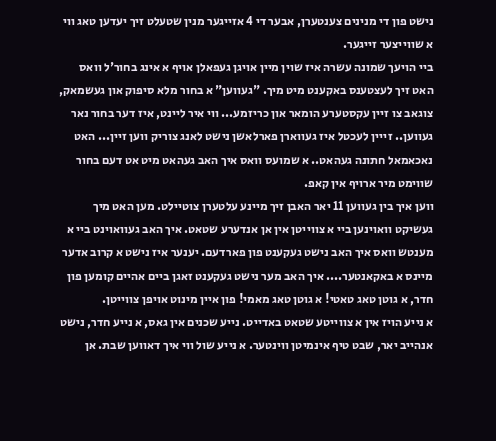נישט פון די מנינים צענטערן, אבער די 4 אזייגער מנין שטעלט זיך יעדען טאג ווי א שווייצער זייגער.
ביי הויעך שמונה עשרה איז שוין מיין אויגן געפאלן אויף א אינג בחור'ל וואס האט זיך לעצטענס באקענט מיט מיך. "געווען" א בחור מלא סיפוק און געשמאק, צוגאב צו זיין עקסטערע הומאר און כריזמע... ווי איר ליינט, איז דער בחור נאר געווען.. זייין לעכטל איז געווארן פארלאשן נישט לאנג צוריק ווען זיין... האט נאכאמאל חתונה געהאט.. א שמועס וואס איך האב געהאט מיט אט דעם בחור שווימט מיר ארויף אין קאפ.
ווען איך בין געווען 11 יאר האבן זיך מיינע עלטערן צוטיילט. מען האט מיך געשיקט וואוינען ביי א צווייטן אין אן אנדערע שטאט. איך האב געוואוינט ביי א מענטש וואס איך האב נישט געקענט פון פארדעם. יענער איז נישט א קרוב אדער מיינס א באקאנטער.... איך האב מער נישט געקענט זאגן ביים אהיים קומען פון חדר, א גוטן טאג טאטי! א גוטן טאג מאמי! פון איין מינוט אויפן צווייטן.
א נייע הויז אין א צווייטע שטאט באדייט. נייע שכנים אין גאס, א נייע חדר, נישט אנהייב יאר, שבט טיף אינמיטן ווינטער. א נייע שול ווי איך דאווען שבת. אן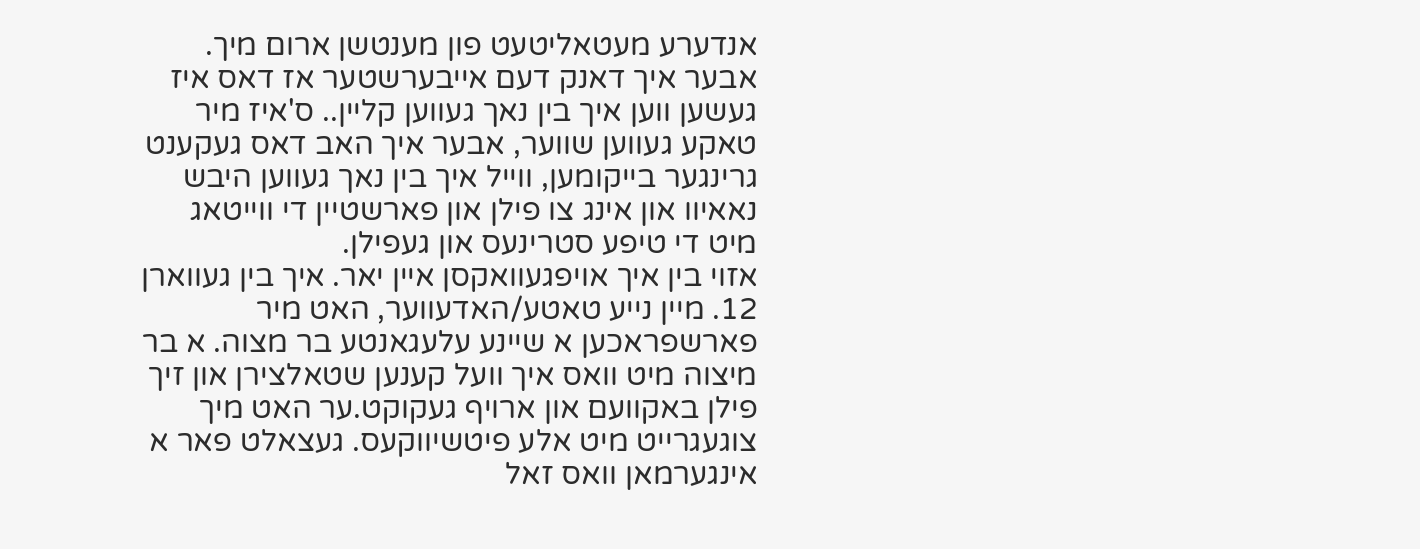אנדערע מעטאליטעט פון מענטשן ארום מיך.
אבער איך דאנק דעם אייבערשטער אז דאס איז געשען ווען איך בין נאך געווען קליין.. ס'איז מיר טאקע געווען שווער, אבער איך האב דאס געקענט גרינגער בייקומען, ווייל איך בין נאך געווען היבש נאאיוו און אינג צו פילן און פארשטיין די ווייטאג מיט די טיפע סטרינעס און געפילן.
אזוי בין איך אויפגעוואקסן איין יאר. איך בין געווארן 12. מיין נייע טאטע/האדעווער, האט מיר פארשפראכען א שיינע עלעגאנטע בר מצוה. א בר מיצוה מיט וואס איך וועל קענען שטאלצירן און זיך פילן באקוועם און ארויף געקוקט.ער האט מיך צוגעגרייט מיט אלע פיטשיווקעס. געצאלט פאר א אינגערמאן וואס זאל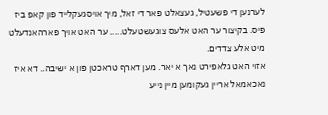לערנען די פשעטיל, געצאלט פאר די זאל, מיך אויסגעקלייד פון קאפ ביז פיס. בקיצור ער האט אלעס צוגעשטעלט..... ער האט אויך פארהאנדעלט מיט אלע צדדים.
אזוי האט גלאפירט נאך א יאר. מען דארף טראכטן פון א ישיבה.. דא איז נאכאמאל אריין געקומען מיין נייע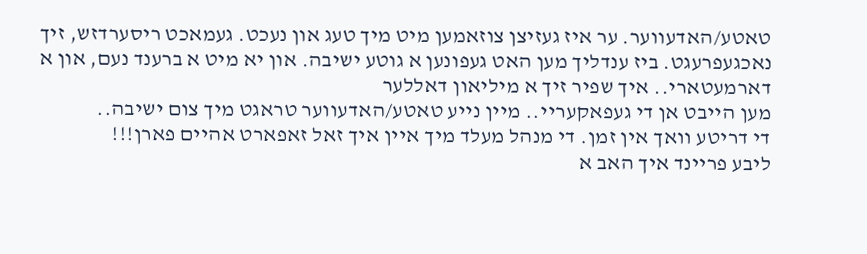טאטע/האדעווער. ער איז געזיצן צוזאמען מיט מיך טעג און נעכט. געמאכט ריסערדזש, זיך נאכגעפרעגט. ביז ענדליך מען האט געפונען א גוטע ישיבה. און יא מיט א ברענד נעם, און א דארמעטארי.. איך שפיר זיך א מיליאון דאללער
מען הייבט אן די געפאקעריי.. מיין נייע טאטע/האדעווער טראגט מיך צום ישיבה..
די דריטע וואך אין זמן. די מנהל מעלד מיך איין איך זאל זאפארט אהיים פארן!!!
ליבע פריינד איך האב א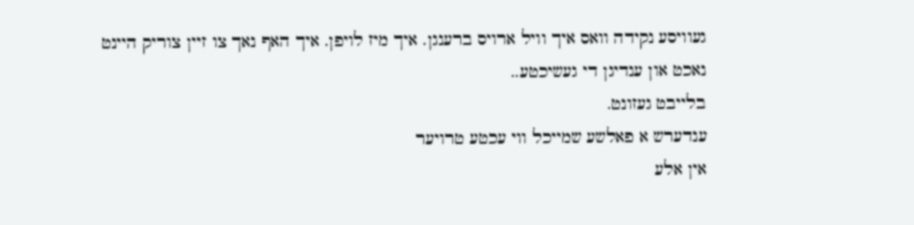געוויסע נקידה וואס איך וויל ארויס ברענגן. איך מיז לויפן. איך האף נאך צו זיין צוריק היינט נאכט און ענדיגן די געשיכטע..
בלייבט געזונט.
ענדערש א פאלשע שמייכל ווי עכטע טרויער
אין אלע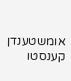אומשטענדן קענסטו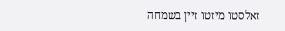זאלסטו מיזטו זיין בשמחה